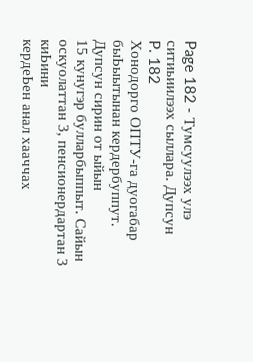Page 182 - Тумсуулээх улэ ситиьиилээх сыллара. Дупсун
P. 182
Хонодорго ОПТУ-га дуогабар быЬыытынан кердербуппут. Дупсун сирин от ыйын
15 кунугэр булларбыппыт. Сайын оскуолаттан 3, пенсионердартан 3 киЬини
кердеЬен анал хааччах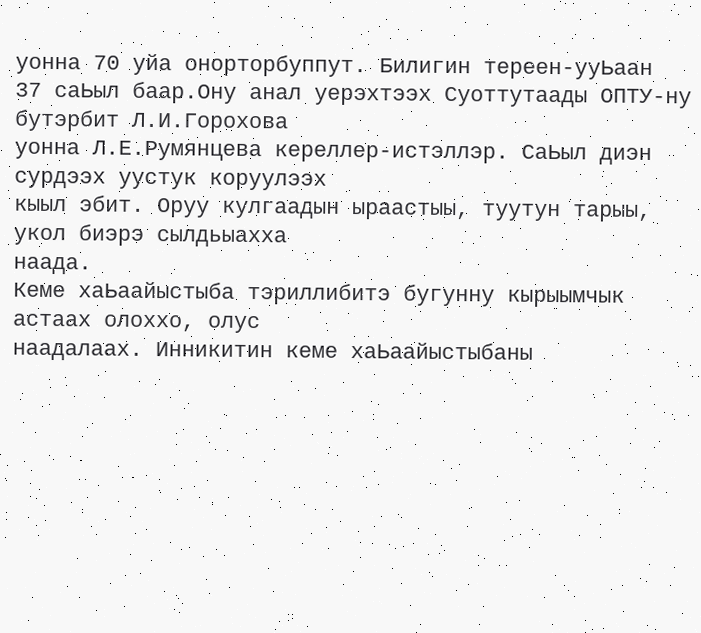уонна 70 уйа онорторбуппут. Билигин тереен-ууЬаан
37 саЬыл баар.Ону анал уерэхтээх Суоттутаады ОПТУ-ну бутэрбит Л.И.Горохова
уонна Л.Е.Румянцева кереллер-истэллэр. СаЬыл диэн сурдээх уустук коруулээх
кыыл эбит. Оруу кулгаадын ыраастыы, туутун тарыы, укол биэрэ сылдьыахха
наада.
Кеме хаЬаайыстыба тэриллибитэ бугунну кырыымчык астаах олоххо, олус
наадалаах. Инникитин кеме хаЬаайыстыбаны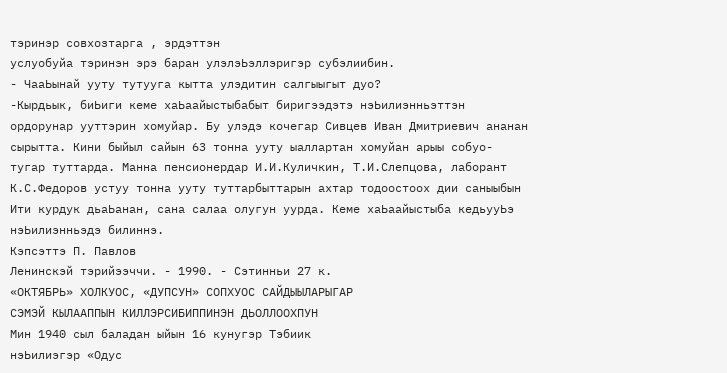тэринэр совхозтарга , эрдэттэн
услуобуйа тэринэн эрэ баран улэлэЬэллэригэр субэлиибин.
- ЧааЬынай ууту тутууга кытта улэдитин салгыыгыт дуо?
-Кырдьык, биЬиги кеме хаЬаайыстыбабыт биригээдэтэ нэЬилиэнньэттэн
ордорунар ууттэрин хомуйар. Бу улэдэ кочегар Сивцев Иван Дмитриевич ананан
сырытта. Кини быйыл сайын 63 тонна ууту ыаллартан хомуйан арыы собуо-
тугар туттарда. Манна пенсионердар И.И.Куличкин, Т.И.Слепцова, лаборант
К.С.Федоров устуу тонна ууту туттарбыттарын ахтар тодоостоох дии саныыбын
Ити курдук дьаЬанан, сана салаа олугун уурда. Кеме хаЬаайыстыба кедьууЬэ
нэЬилиэнньэдэ билиннэ.
Кэпсэттэ П. Павлов
Ленинскэй тэрийээччи. - 1990. - Сэтинньи 27 к.
«ОКТЯБРЬ» ХОЛКУОС, «ДУПСУН» СОПХУОС САЙДЫЫЛАРЫГАР
СЭМЭЙ КЫЛААППЫН КИЛЛЭРСИБИППИНЭН ДЬОЛЛООХПУН
Мин 1940 сыл баладан ыйын 16 кунугэр Тэбиик
нэЬилиэгэр «Одус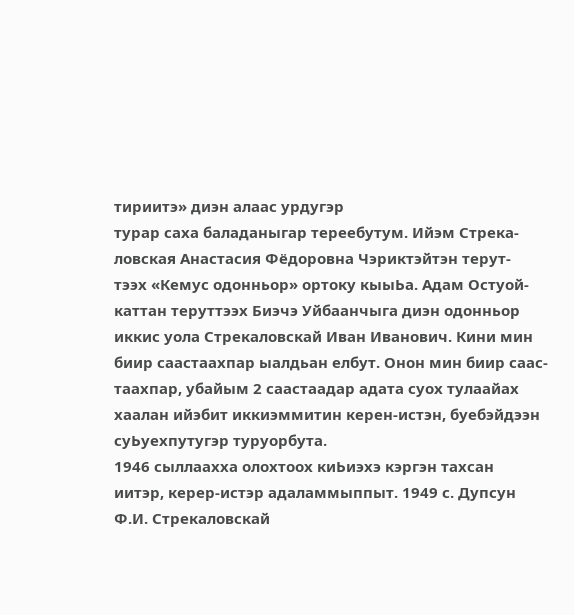тириитэ» диэн алаас урдугэр
турар саха баладаныгар тереебутум. Ийэм Стрека-
ловская Анастасия Фёдоровна Чэриктэйтэн терут-
тээх «Кемус одонньор» ортоку кыыЬа. Адам Остуой-
каттан теруттээх Биэчэ Уйбаанчыга диэн одонньор
иккис уола Стрекаловскай Иван Иванович. Кини мин
биир саастаахпар ыалдьан елбут. Онон мин биир саас-
таахпар, убайым 2 саастаадар адата суох тулаайах
хаалан ийэбит иккиэммитин керен-истэн, буебэйдээн
суЬуехпутугэр туруорбута.
1946 сыллаахха олохтоох киЬиэхэ кэргэн тахсан
иитэр, керер-истэр адаламмыппыт. 1949 с. Дупсун
Ф.И. Стрекаловскай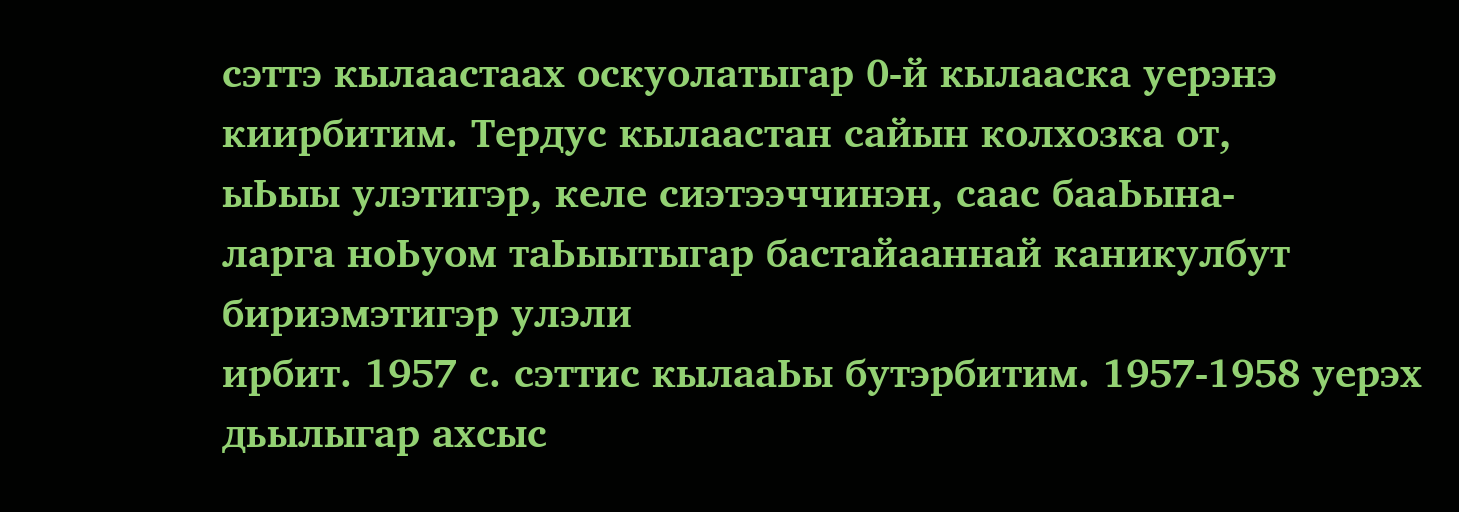сэттэ кылаастаах оскуолатыгар 0-й кылааска уерэнэ
киирбитим. Тердус кылаастан сайын колхозка от,
ыЬыы улэтигэр, келе сиэтээччинэн, саас бааЬына-
ларга ноЬуом таЬыытыгар бастайааннай каникулбут бириэмэтигэр улэли
ирбит. 1957 с. сэттис кылааЬы бутэрбитим. 1957-1958 уерэх дьылыгар ахсыс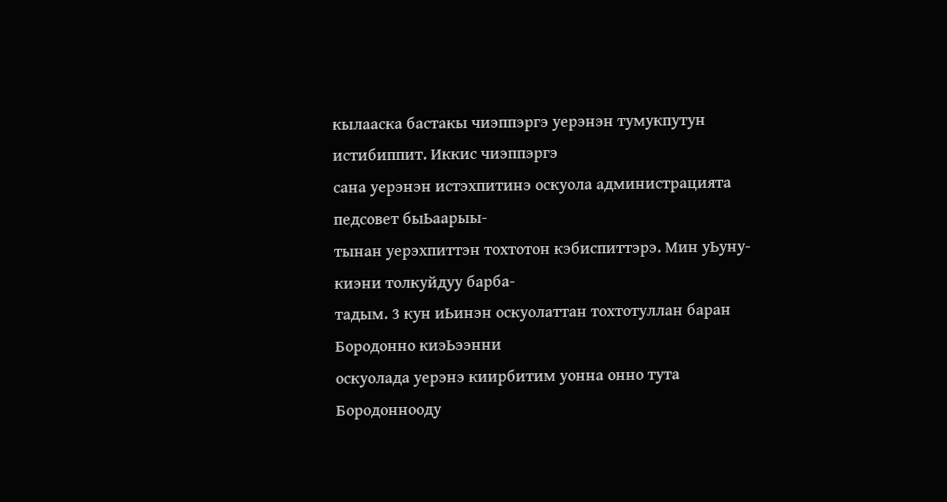кылааска бастакы чиэппэргэ уерэнэн тумукпутун истибиппит. Иккис чиэппэргэ
сана уерэнэн истэхпитинэ оскуола администрацията педсовет быЬаарыы-
тынан уерэхпиттэн тохтотон кэбиспиттэрэ. Мин уЬуну-киэни толкуйдуу барба-
тадым. 3 кун иЬинэн оскуолаттан тохтотуллан баран Бородонно киэЬээнни
оскуолада уерэнэ киирбитим уонна онно тута Бородоннооду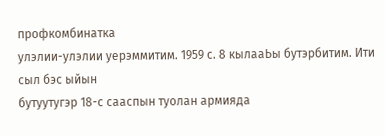профкомбинатка
улэлии-улэлии уерэммитим. 1959 с. 8 кылааЬы бутэрбитим. Ити сыл бэс ыйын
бутуутугэр 18-с сааспын туолан армияда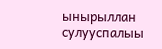ынырыллан сулууспалыы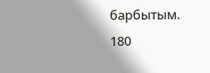барбытым.
180